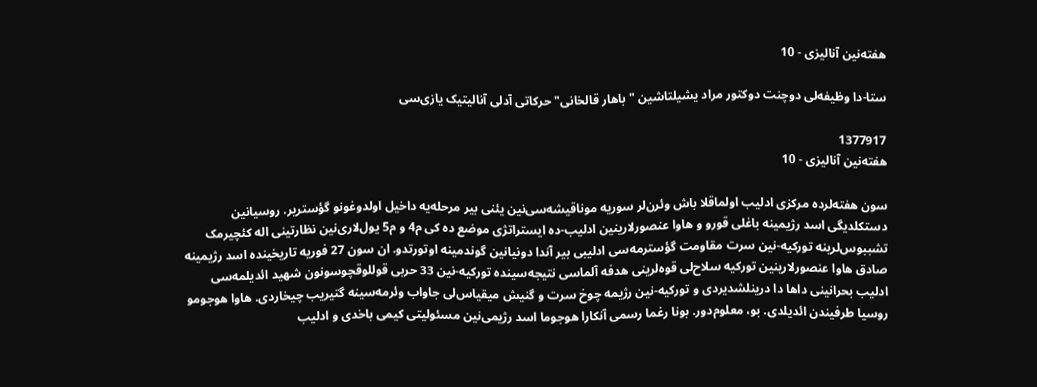هفته‌نین آنالیزی - 10

ستا-دا وظیفه‌لی دوچنت دوکتور مراد یشیلتاشین "باهار قالخانی" حرکاتی آدلی آنالیتیک یازی‌سی

1377917
هفته‌نین آنالیزی - 10

سون هفته‌لرده مرکزی ادلیب اولماقلا باش وئرن‌لر سوریه موناقیشه‌سی‌نین یئنی بیر مرحله‌یه داخیل اولدوغونو گؤستریر. روسیانین دستکلدیگی اسد رژیمینه باغلی قورو و هاوا عنصورلارینین ادلیب-ده ایستراتژی موضع ده کی م4 و م5 یول‌لاری‌نین نظارتینی اله کئچیرمک تشببوس‌لرینه تورکیه-نین سرت مقاومت گؤسترمه‌سی ادلیبی بیر آندا دونیانین گوندمینه اوتورتدو. ان سون 27 فوریه تاریخینده اسد رژیمینه صادق هاوا عنصورلارینین تورکیه سلاح‌لی قوه‌لرینی هدفه آلماسی نتیجه‌سینده تورکیه-نین 33 حربی قوللوقچوسونون شهید ائدیلمه‌سی ادلیب بحرانینی داها دا درینلشدیردی و تورکیه-نین رژیمه چوخ سرت و گنیش میقیاس‌لی جاواب وئرمه‌سینه گتیریب چیخاردی. هاوا هوجومو روسیا طرفیندن ائدیلدی. بو، معلوم‌دور. بونا رغما رسمی آنکارا هوجوما اسد رژیمی‌نین مسئولیتی کیمی باخدی و ادلیب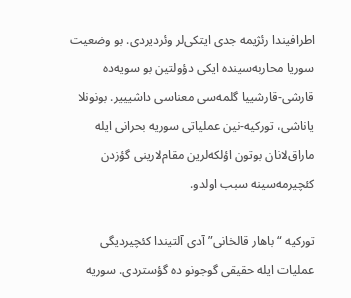اطرافیندا رئژیمه جدی ایتکی‌لر وئردیردی. بو وضعیت سوریا محاربه‌سینده ایکی دؤولتین بو سویه‌ده قارشی-قارشییا گلمه‌سی معناسی داشیییر. بونونلا یاناشی، تورکیه-نین عملیاتی سوریه بحرانی ایله ماراق‌لانان بوتون اؤلکه‌لرین مقام‌لارینی گؤزدن کئچیرمه‌سینه سبب اولدو.

تورکیه “باهار قالخانی” آدی آلتیندا کئچیردیگی عملیات ایله حقیقی گوجونو ده گؤستردی. سوریه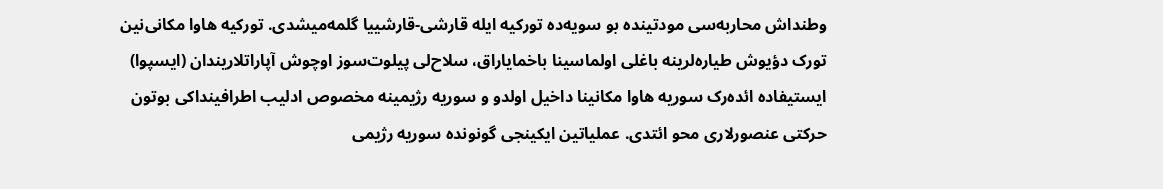وطنداش محاربه‌سی مودتینده بو سویه‌ده تورکیه ایله قارشی-قارشییا گلمه‌میشدی. تورکیه هاوا مکانی‌نین تورک دؤیوش طیاره‌لرینه باغلی اولماسینا باخمایا‌راق، سلاح‌لی پیلوت‌سوز اوچوش آپاراتلاریندان‌ (ایسپوا) ایستیفاده ائده‌رک سوریه هاوا مکانینا داخیل اولدو و سوریه رژیمینه مخصوص ادلیب اطرافینداکی بوتون حرکتی عنصورلاری محو ائتدی. عملیاتین ایکینجی گونونده سوریه رژیمی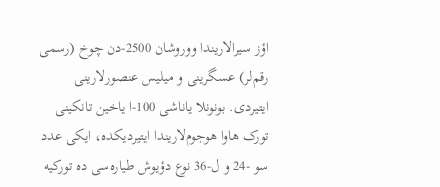اؤز سیرا‌لاریندا ووروشان 2500-دن چوخ (رسمی رقم‌لر) عسگرینی و میلیس عنصورلارینی ایتیردی. بونونلا یاناشی 100-ا یاخین تانکینی تورک هاوا هوجوم‌لاریندا ایتیردیکده، ایکی عدد سو -24 و ل-36 نوع دؤیوش طیاره‌سی ده تورکیه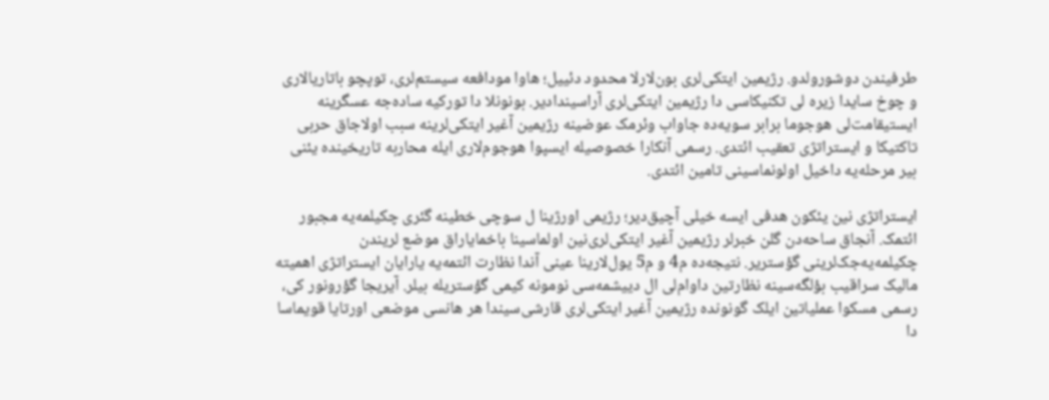طرفیندن دوشورولدو. رژیمین ایتکی‌لری بون‌لارلا محدود دئییل؛ هاوا مودافعه سیستم‌لری، توپچو باتاریا‌لاری و چوخ سایدا زیره لی تکنیکاسی دا رژیمین ایتکی‌لری آراسیندا‌دیر. بونونلا دا تورکیه ساده‌جه عسگرینه ایستیقامت‌لی هوجوما برابر سویه‌ده جاواب وئرمک عوضینه رژیمین آغیر ایتکی‌لرینه سبب اولا‌جاق حربی تاکتیکا و ایستراتژی تعقیب ائتدی. رسمی آنکارا خصوصیله ایسپوا هوجوم‌لاری ایله محاربه تاریخینده یئنی بیر مرحله‌یه داخیل اولونماسینی تامین ائتدی.

ایستراتژی نین یئکون هدفی ایسه خیلی آچیق‌دیر؛ رژیمی اورژینا ل سوچی خطینه گئری چکیلمه‌یه مجبور ائتمک. آنجاق ساحه‌دن گلن خبرلر رژیمین آغیر ایتکی‌لری‌نین اولماسینا باخمایا‌راق موضع لریندن چکیلمه‌یه‌جک‌لرینی گؤستریر. نتیجه‌ده م4 و م5 یول‌لارینا عینی آندا نظارت ائتمه‌یه یارایان ایستراتژی اهمیته مالیک سراقیب بؤلگه‌سینه نظارتین داوام‌لی ال دییشمه‌سی نومونه کیمی گؤستریله بیلر. آیریجا گؤرونور کی، رسمی مسکوا عملیاتین ایلک گونونده رژیمین آغیر ایتکی‌لری قارشی‌سیندا هر هانسی موضعی اورتایا قویماسا دا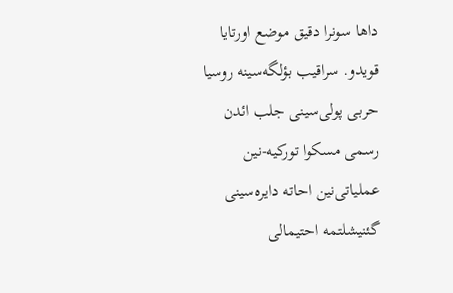داها سونرا دقیق موضع اورتایا قویدو. سراقیب بؤلگه‌سینه روسیا حربی پولی‌سینی جلب ائدن رسمی مسکوا تورکیه-نین عملیاتی‌نین احاته دایره‌سینی گئنیشلتمه احتیمالی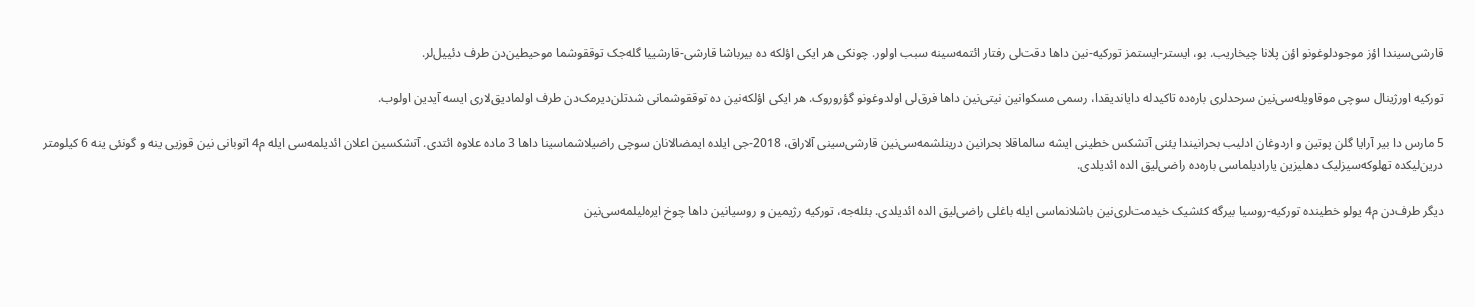قارشی‌سیندا اؤز موجودلوغونو اؤن پلانا چیخاریب. بو، ایستر-ایستمز تورکیه‌-نین داها دقت‌لی رفتار ائتمه‌سینه سبب اولور. چونکی هر ایکی اؤلکه ده بیرباشا قارشی-قارشییا گله‌جک توققوشما موحیطین‌دن طرف دئییل‌لر.

تورکیه اورژینال سوچی موقاویله‌سی‌نین سرحدلری باره‌ده تاکیدله دایاندیقدا، رسمی مسکوانین نیتی‌نین داها فرق‌لی اولدوغونو گؤروروک. هر ایکی اؤلکه‌نین ده توققوشمانی شدتلن‌دیرمک‌دن طرف اولمادیق‌لاری ایسه آیدین اولوب.

5 مارس دا بیر آرایا گلن پوتین و اردوغان ادلیب بحرانیندا یئنی آتشکس خطینی ایشه سالماقلا بحرانین درینلشمه‌سی‌نین قارشی‌سینی آلا‌راق، 2018-جی ایلده ایمضا‌لانان سوچی راضیلاشماسینا داها 3 ماده علاوه ائتدی. آتشکسین اعلان ائدیلمه‌سی ایله م4 اتوبانی نین قوزیی ینه و گونئی ینه 6 کیلومتر درین‌لیکده تهلوکه‌سیزلیک دهلیزین یارادیلماسی باره‌ده راضی‌لیق الده ائدیلدی.

دیگر طرف‌دن م4 یولو خطینده تورکیه-روسیا بیرگه کئشیک خیدمت‌لری‌نین باشلانماسی ایله باغلی راضی‌لیق الده ائدیلدی. بئله‌جه، تورکیه رژیمین و روسیانین داها چوخ ایره‌لیلمه‌سی‌نین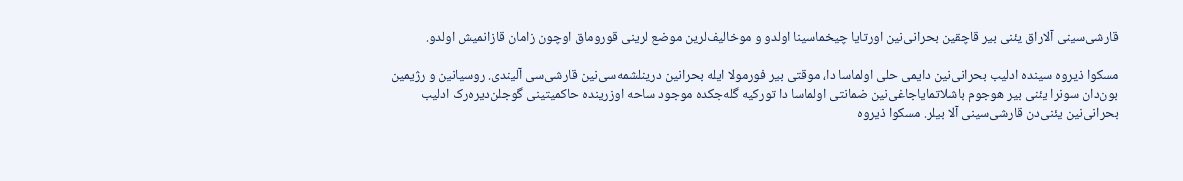قارشی‌سینی آلا‌راق یئنی بیر قاچقین بحرانی‌نین اورتایا چیخماسینا اولدو و موخالیف‌لرین موضع لرینی قوروماق اوچون زامان قازانمیش اولدو.

مسکوا ذیروه سینده ادلیب بحرانی‌نین دایمی حلی اولماسا دا، موقتی بیر فورمولا ایله بحرانین درینلشمه‌سی‌نین قارشی‌سی آلیندی. روسیانین و رژیمین بون‌دان سونرا یئنی بیر هوجوم باشلاتمایاجاغی‌نین ضمانتی اولماسا دا تورکیه گله‌جکده موجود ساحه اوزرینده حاکمیتینی گوجلن‌دیره‌رک ادلیب بحرانی‌نین یئنی‌دن قارشی‌سینی آلا بیلر. مسکوا ذیروه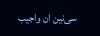سی‌نین ان واجیب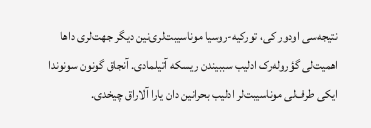نتیجه‌سی اودور کی، تورکیه-روسیا موناسیبت‌لری‌نین دیگر جهت‌لری داها اهمیت‌لی گؤروله‌رک ادلیب سببیندن ریسکه آتیلمادی. آنجاق گونون سونوندا ایکی طرف‌لی موناسیبت‌لر ادلیب بحرانین دان یارا آلا‌راق چیخدی.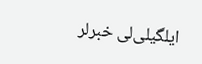ایلگیلی‌لی خبرلر